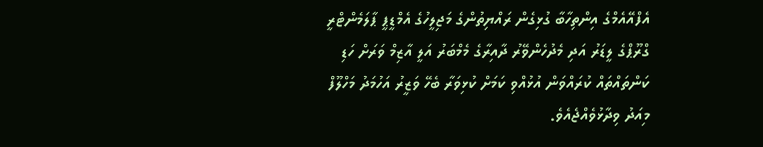އެފްއޭއެމްގެ އިންތިހާބާ ގުޅިގެން ރައްޔިތުންގެ މަޖިލީހުގެ އެމްޑީޕީ ޕާލަމެންޓްރީ ގްރޫޕްގެ ލީޑަރު އަދި މެދުހެންވޭރު ދާއިރާގެ މެމްބަރު އަލީ އާޒިމް ވަރަށް ހަޑި ކަންތައްތައް ކުރައްވަން އުޅުއްވި ކަމަށް ކުޅިވަރާ ބެހޭ ވަޒީރު އަހުމަދު މަހްލޫފް މިއަދު ވިދާޅުވެއްޖެއެވެ.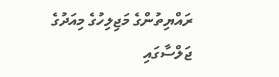ރައްޔިތުންގެ މަޖިލިހުގެ މިއަދުގެ ޖަލްސާގައި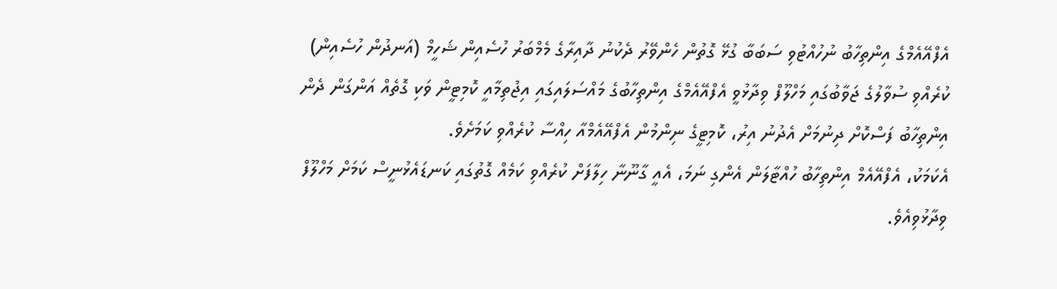އެފްއޭއެމްގެ އިންތިހާބު ނުހުއްޓުވި ސަބަބާ ގުޅޭ ގޮތުން ހެންވޭރު ދެކުނު ދާއިރާގެ މެމްބަރު ހުސެއިން ޝަހީމް (އަނދުން ހުސެއިން) ކުރެއްވި ސުވާލުގެ ޖަވާބުގައި މަހްލޫފް ވިދާޅުވީ އެފްއޭއެމްގެ އިންތިހާބުގެ މައްސަލައިގައި އިޖުތިމާއީ ކޮމިޓީން ވަކި ގޮތެއް އަންގަން ދެން އިންތިހާބު ފަސްކޮށް ދިނުމަށް އެދުނު އިރު، ކޮމިޓީގެ ނިންމުން އެފްއޭއެމްއާ ހިއްސާ ކުރެއްވި ކަމަށެވެ.
އެކަމަކު، އެފްއޭއެމް އިންތިހާބު ހުއްޓާލަން އެންގި ނަމަ، އެއީ ގާނޫނާ ހިލާފަށް ކުރެއްވި ކަމެއް ގޮތުގައި ކަނޑައެޅުނީސް ކަމަށް މަހްލޫފް ވިދާޅުވިއެވެ.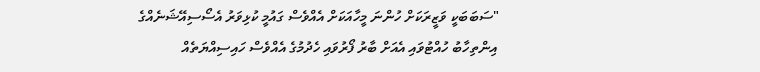"ސަބަބަކީ ވަޒީރަކަށް ހުންނަ މީހާއަކަށް އެއްވެސް ގައުމީ ކުޅިވަރު އެސޯސިއޭޝަނެއްގެ އިންތިހާބު ހުއްޓުވައި އެއަށް ބާރު ފޯރުވައި ހެދުމުގެ އެއްވެސް ހައިސިއްޔަތެއް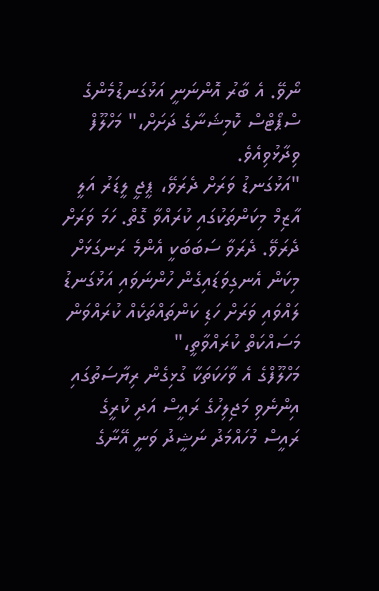ނޯވޭ. އެ ބާރު އޮންނަނީ އަޅުގަނޑުމެންގެ ސްޕޯޓްސް ކޮމިޝަނާގެ ދަށަށް،" މަހްލޫފް ވިދާޅުވިއެވެ.
"އަޅުގަނޑު ވަރަށް ދެރަވޭ، ޕީޖީ ލީޑަރު އަލީ އާޒިމް މިކަންތަކުގައި ކުރައްވާ ގޮތް. ހަމަ ވަރަށް ދެރަވޭ. ދެރަވާ ސަބަބަކީ އެންމެ ރަނގަޅަށް މިކަން އެނގިވަޑައިގެން ހުންނަވައި އަޅުގަނޑު ލައްވައި ވަރަށް ހަޑި ކަންތައްތަކެއް ކުރައްވަން މަސައްކަތް ކުރައްވާތީ،"
މަހްލޫފްގެ އެ ވާހަކަތަކާ ގުޅިގެން ރިޔާސަތުގައި އިންނެވި މަޖިލިހުގެ ރައީސް އަދި ކުރީގެ ރައީސް މުހައްމަދު ނަޝީދު ވަނީ އޭނާގެ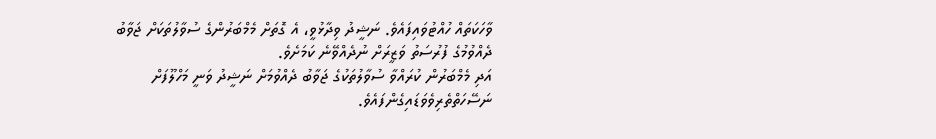ވާހަކަތައް ހުއްޓުވައިފައެވެ. ނަޝީދު ވިދާޅުވީ، އެ ގޮތަށް މެމްބަރުންގެ ސުވާލުތަކަށް ޖަވާބު ދެއްވުމުގެ ފުރުސަތު ވަޒީރަށް ނުދެއްވޭނެ ކަމަށެވެ.
އަދި މެމްބަރުން ކުރައްވާ ސުވާލުތަކުގެ ޖަވާބު ދެއްވުމަށް ނަޝީދު ވަނީ މަހްލޫފަށް ނަސޭހަތްތެރިވެވަޑައިގެންފައެވެ.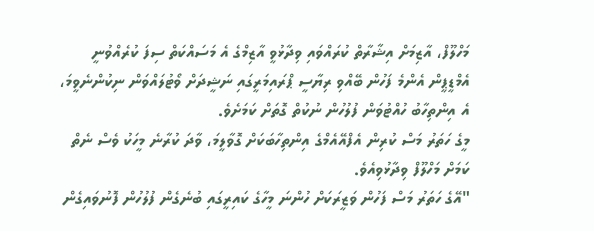މަހްލޫފް، އާޒިމަށް އިޝާރާތް ކުރައްވައި ވިދާޅުވީ އާޒިމްގެ އެ މަސައްކަތް ސިފަ ކުރެއްވުނީ އެމްޑީޕީން އެންމެ ފަހުން ބޭއްވި ރިޔާސީ ޕްރައިމަރީގައި ނަޝީދަށް ވޯޓުލައްވަން ނިކުންނެވީމަ، އެ އިންތިހާބު ހުއްޓުވަން ފުލުހުން ނުކުތް ގޮތަށް ކަމަށެވެ.
މީގެ ހަތަރު މަސް ކުރިން އެފްއޭއެމްގެ އިންތިހާބަކަށް ގޮވާލީމަ، ވާދަ ކުރާނެ މީހަކު ވެސް ނެތް ކަމަށް މަހްލޫފް ވިދާޅުވިއެވެ.
"އޭގެ ހަތަރު މަސް ފަހުން ވަޒީރަކަށް ހުންނަ މީހާގެ ކައިރީގައި ބުނެގެން ފުލުހުން ފޮނުވައިގެން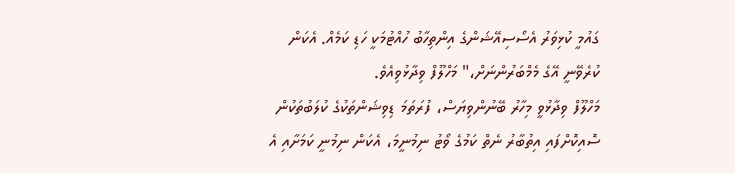ގައުމީ ކުޅިވަރު އެސޯސިއޭޝަންގެ އިންތިހާބު ހުއްޓުމަކީ ހަޑި ކަމެއް. އެކަން ކުރެވޭނީ އޭގެ މެމްބަރުންނަށް،" މަހްލޫފް ވިދާޅުވިއެވެ.
މަހްލޫފް ވިދާޅުވީ މިހާރު ބޭނުންވިޔަސް، ފުރަތަމަ ޑިވިޝަންތަކުގެ ކުލަބުތަކުން ސޮއިކޮށްފައި އިތުބާރު ނެތް ކަމުގެ ވޯޓު ނިމުނީމަ، އެކަން ނިމުނީ ކަމަށާއި އެ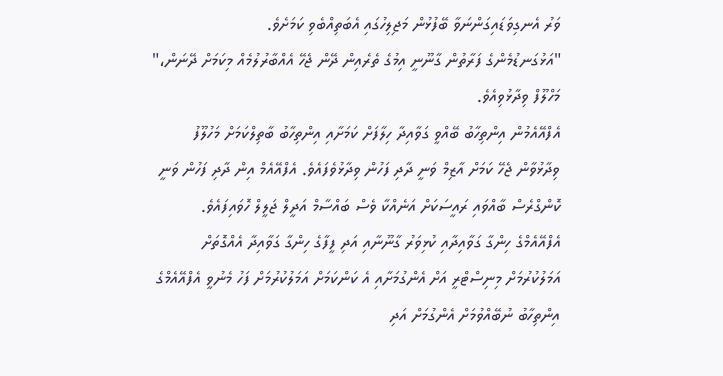ވަރު އެނގިވަޑައިގަންނަވާ ބޭފުޅުން މަޖިލިހުގައި އެބަތިއްބެވި ކަމަށެވެ.
"އަޅުގަނޑުމެންގެ ފަރާތުން ގާނޫނީ އިމުގެ ތެރެއިން ދޭން ޖެހޭ އެއްބާރުލުމެއް މިކަމަށް ދޭނަން،" މަހްލޫފް ވިދާޅުވިއެވެ.
އެފްއޭއެމުން އިންތިހާބު ބޭއްވީ ގަވާއިދާ ހިލާފަށް ކަމަށާއި އިންތިހާބު ބާތިލްކަމަށް މަހުލޫފު ވިދާޅުވާން ޖެހޭ ކަމަށް އާޒިމް ވަނީ ދާދި ފަހުން ވިދާޅުވެފައެވެ. އެފްއޭއެމް އިން ދާދި ފަހުން ވަނީ ކޮންގްރެސް ބާއްވައި ރައީސަކަށް އަނެއްކާ ވެސް ބައްސާމް އަދީލް ޖަލީލް ހޮވައިފައެވެ.
އެފްއޭއެމްގެ ހިންގާ ގަވާއިދާއި ކުޅިވަރު ގާނޫނާއި އަދި ފީފާގެ ހިންގާ ގަވާއިދާ އެއްގޮތަށް އަމަލުކުރުމަށް މިނިސްޓްރީ އަށް އެންގުމަށާއި އެ ކަންކަމަށް އަމަލުކުރުމަށް ފަހު މެނުވީ އެފްއޭއެމްގެ އިންތިހާބު ނުބޭއްވުމަށް އެންގުމަށް އަދި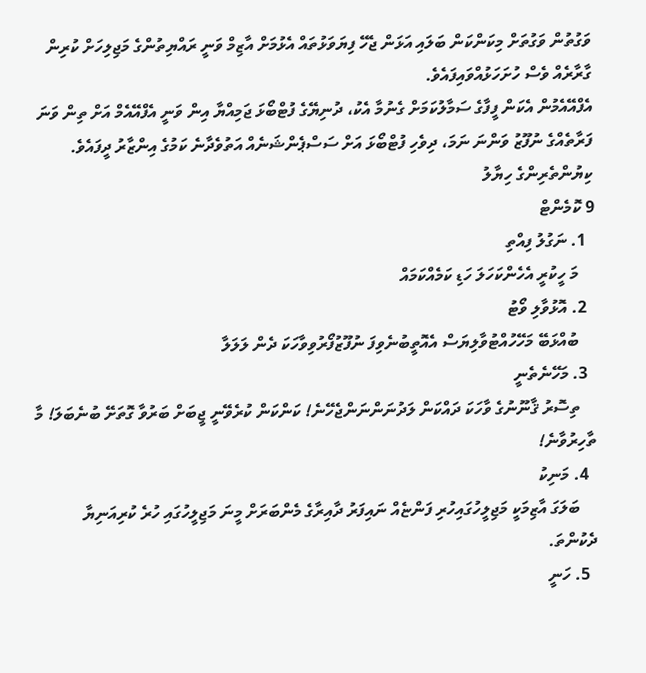ވަގުތުން ވަގުތަށް މިކަންކަން ބަލައި އަޅަން ޖެހޭ ފިޔަވަޅުތައް އެޅުމަށް އާޒިމް ވަނީ ރައްޔިތުންގެ މަޖިލިހަށް ކުރިން ގާރާރެއް ވެސް ހުށަހަޅުއްވައިފައެވެ.
އެފްއޭއެމުން އެކަން ފީފާގެ ސަމާލުކަމަށް ގެނުމާ އެކު، ދުނިޔޭގެ ފުޓްބޯޅަ ޖަމިއްޔާ އިން ވަނީ އެފްއޭއެމް އަށް ތިން ވަނަ ފަރާތެއްގެ ނުފޫޒު ވަންނަ ނަމަ، ދިވެހި ފުޓްބޯޅަ އަށް ސަސްޕެންޝަނެއް އަތުވެދާނެ ކަމުގެ އިންޒާރު ދީފައެވެ.
ކިޔުންތެރިންގެ ހިޔާލު
9 ކޮމެންޓް
  1. ނަގުލު ފިއްތި
    މަ ހީކުރީ އެހެންކަހަލަ ހަޑި ކަމެއްކަމައް
  2. އޮޅުވާލި ވޯޓު
    ބުއްޅަބޭ މަހޭހުއްޓުވާލިޔަސް އެއޮތީބުނެވިފަ ނުފޫޒުފޯރުވިވާހަކަ ދެން ލަލަލާ
  3. މަހޭނެތެނީ
    ތިސޮރު ޤާނޫނުގެ ވާހަކަ ދައްކަން ލަދުނަންނަންޖެހޭނެ! ކަންކަން ކުރެވޭނީ ޖީބަށް ބަރުވާ ގޮތަށޭ ބުނެބަލަ! މާ ތާހިރުވާނެ!
  4. މަނިކު
    ބަލަގަ އާޒިމަކީ މަޖިލީހުގައިހުރި ފަންޏެއް ނައިފަރު ދާއިރާގެ މެންބަރަށް މީނަ މަޖިލީހުގައި ހުރެ ކުރިއަނިޔާ ދެކުންތަ.
  5. ހަނީ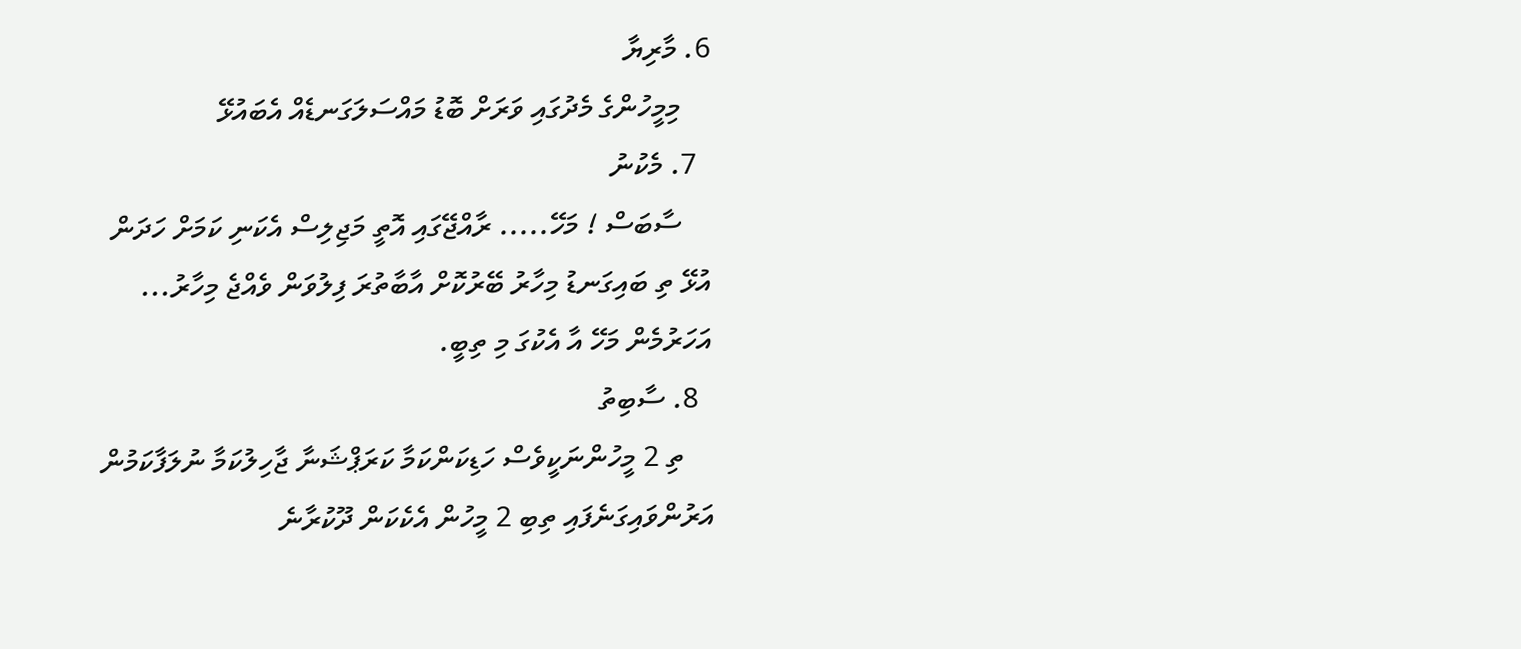6. މާރިޔާ
    މިމީހުންގެ މެދުގައި ވަރަށް ބޮޑު މައްސަލަގަނޑެއް އެބައުޅޭ
  7. މެކުނު
    ސާބަސް ! މަހޭ..... ރާއްޖޭގައި އޮތީ މަޖިލިސް އެކަނި ކަމަށް ހަދަން އުޅޭ ތި ބައިގަނޑު މިހާރު ބޭރުކޮށް އާބާތުރަ ފިލުވަން ވެއްޖެ މިހާރު... އަހަރުމެން މަހޭ އާ އެކުގަ މި ތިބީ.
  8. ސާބިތު
    ތި 2 މީހުންނަކީވެސް ހަޑިކަންކަމާ ކަރަޕްޝަނާ ޖާހިލުކަމާ ނުލަފާކަމުން އަރުންވައިގަނެފައި ތިބި 2 މީހުން އެކެކަން ދޫކުރާނެ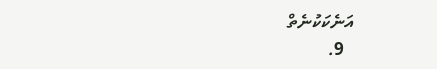އަނެކަކުނެތް
  9.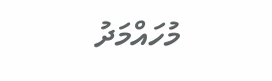މުހައްމަދު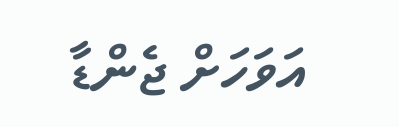އަވަހަށް ޖެންޑާ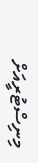މިނިސްޓުރީއަށް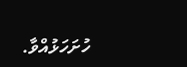ހުށަހަޅުއްވާ.